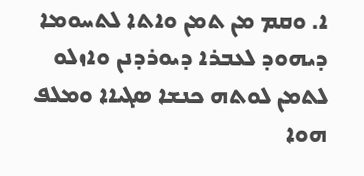ܐ. ܘܩܡ ܡܢ ܬܡܢ ܘܐܬܐ ܠܬܚܘܡܐ ܕܝܗܘܕ ܠܥܒܪܐ ܕܝܘܪܕܢܢ ܘܐܙܠܘ ܠܬܡܢ ܠܘܬܗ ܟܢܫܐ ܤܓܝܐܐ ܘܡܠܦ ܗܘܐ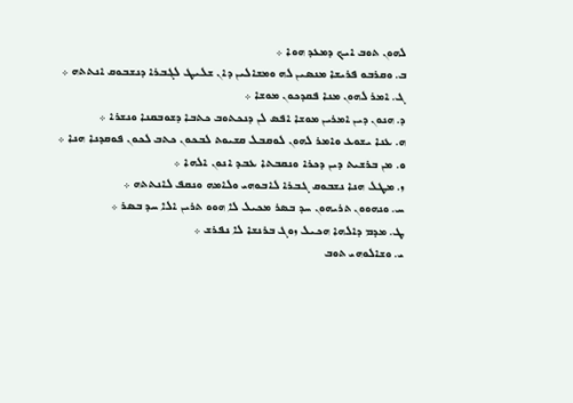ܠܗܘܢ ܬܘܒ ܐܝܟ ܕܡܥܕ ܗܘܐ ܀
ܒ. ܘܩܪܒܘ ܦܪܝܫܐ ܡܢܤܝܢ ܠܗ ܘܡܫܐܠܝܢ ܕܐܢ ܫܠܝܛ ܠܓܒܪܐ ܕܢܫܒܘܩ ܐܢܬܬܗ ܀
ܓ. ܐܡܪ ܠܗܘܢ ܡܢܐ ܦܩܕܟܘܢ ܡܘܫܐ ܀
ܕ. ܗܢܘܢ ܕܝܢ ܐܡܪܝܢ ܡܘܫܐ ܐܦܤ ܠܢ ܕܢܟܬܘܒ ܟܬܒܐ ܕܫܘܒܩܢܐ ܘܢܫܪܐ ܀
ܗ. ܥܢܐ ܝܫܘܥ ܘܐܡܪ ܠܗܘܢ ܠܘܩܒܠ ܩܫܝܘܬ ܠܒܟܘܢ ܟܬܒ ܠܟܘܢ ܦܘܩܕܢܐ ܗܢܐ ܀
ܘ. ܡܢ ܒܪܫܝܬ ܕܝܢ ܕܟܪܐ ܘܢܩܒܬܐ ܥܒܕ ܐܢܘܢ ܐܠܗܐ ܀
ܙ. ܡܛܠ ܗܢܐ ܢܫܒܘܩ ܓܒܪܐ ܠܐܒܘܗܝ ܘܠܐܡܗ ܘܢܩܦ ܠܐܢܬܬܗ ܀
ܚ. ܘܢܗܘܘܢ ܬܪܝܗܘܢ ܚܕ ܒܤܪ ܡܟܝܠ ܠܐ ܗܘܘ ܬܪܝܢ ܐܠܐ ܚܕ ܒܤܪ ܀
ܛ. ܡܕܡ ܕܐܠܗܐ ܗܟܝܠ ܙܘܓ ܒܪܢܫܐ ܠܐ ܢܦܪܫ ܀
ܝ. ܘܫܐܠܘܗܝ ܬܘܒ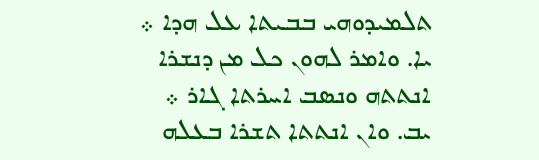ܬܠܡܝܕܘܗܝ ܒܒܝܬܐ ܥܠ ܗܕܐ ܀
ܝܐ. ܘܐܡܪ ܠܗܘܢ ܟܠ ܡܢ ܕܢܫܪܐ ܐܢܬܬܗ ܘܢܤܒ ܐܚܪܬܐ ܓܐܪ ܀
ܝܒ. ܘܐܢ ܐܢܬܬܐ ܬܫܪܐ ܒܥܠܗ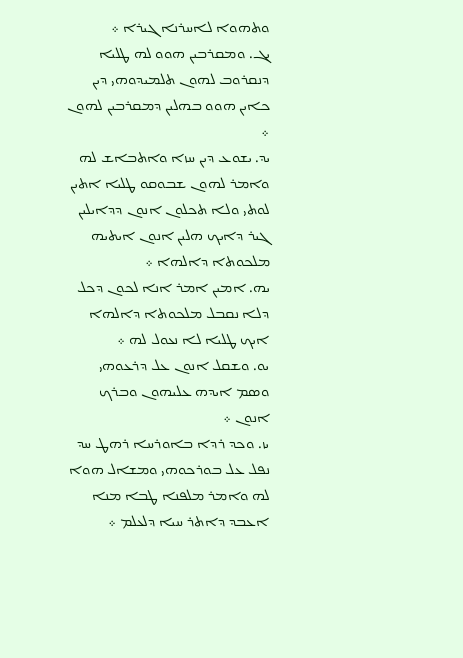ܘܬܗܘܐ ܠܐܚܪܢܐ ܓܝܪܐ ܀
ܝܓ. ܘܡܩܪܒܝܢ ܗܘܘ ܠܗ ܛܠܝܐ ܕܢܩܪܘܒ ܠܗܘܢ ܬܠܡܝܕܘܗܝ ܕܝܢ ܟܐܝܢ ܗܘܘ ܒܗܠܝܢ ܕܡܩܪܒܝܢ ܠܗܘܢ ܀
ܝܕ. ܝܫܘܥ ܕܝܢ ܚܙܐ ܘܐܬܒܐܫ ܠܗ ܘܐܡܪ ܠܗܘܢ ܫܒܘܩܘ ܛܠܝܐ ܐܬܝܢ ܠܘܬܝ ܘܠܐ ܬܟܠܘܢ ܐܢܘܢ ܕܕܐܝܠܝܢ ܓܝܪ ܕܐܝܟ ܗܠܝܢ ܐܢܘܢ ܐܝܬܝܗ ܡܠܟܘܬܐ ܕܐܠܗܐ ܀
ܝܗ. ܐܡܝܢ ܐܡܪ ܐܢܐ ܠܟܘܢ ܕܟܠ ܕܠܐ ܢܩܒܠ ܡܠܟܘܬܐ ܕܐܠܗܐ ܐܝܟ ܛܠܝܐ ܠܐ ܢܥܘܠ ܠܗ ܀
ܝܘ. ܘܫܩܠ ܐܢܘܢ ܥܠ ܕܪܥܘܗܝ ܘܤܡ ܐܝܕܗ ܥܠܝܗܘܢ ܘܒܪܟ ܐܢܘܢ ܀
ܝܙ. ܘܟܕ ܪܕܐ ܒܐܘܪܚܐ ܪܗܛ ܚܕ ܢܦܠ ܥܠ ܒܘܪܟܘܗܝ ܘܡܫܐܠ ܗܘܐ ܠܗ ܘܐܡܪ ܡܠܦܢܐ ܛܒܐ ܡܢܐ ܐܥܒܕ ܕܐܬܪ ܚܝܐ ܕܠܥܠܡ ܀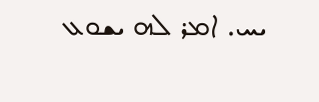ܝܚ. ܐܡܪ ܠܗ ܝܫܘܥ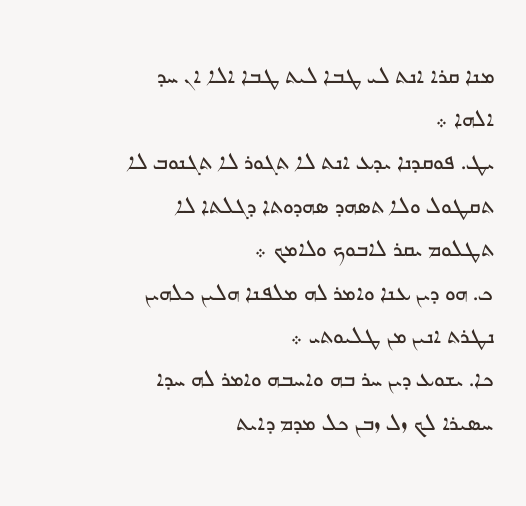ܡܢܐ ܩܪܐ ܐܢܬ ܠܝ ܛܒܐ ܠܝܬ ܛܒܐ ܐܠܐ ܐܢ ܚܕ ܐܠܗܐ ܀
ܝܛ. ܦܘܩܕܢܐ ܝܕܥ ܐܢܬ ܠܐ ܬܓܘܪ ܠܐ ܬܓܢܘܒ ܠܐ ܬܩܛܘܠ ܘܠܐ ܬܤܗܕ ܤܗܕܘܬܐ ܕܓܠܬܐ ܠܐ ܬܛܠܘܡ ܝܩܪ ܠܐܒܘܟ ܘܠܐܡܟ ܀
ܟ. ܗܘ ܕܝܢ ܥܢܐ ܘܐܡܪ ܠܗ ܡܠܦܢܐ ܗܠܝܢ ܟܠܗܝܢ ܢܛܪܬ ܐܢܝܢ ܡܢ ܛܠܝܘܬܝ ܀
ܟܐ. ܝܫܘܥ ܕܝܢ ܚܪ ܒܗ ܘܐܚܒܗ ܘܐܡܪ ܠܗ ܚܕܐ ܚܤܝܪܐ ܠܟ ܙܠ ܙܒܢ ܟܠ ܡܕܡ ܕܐܝܬ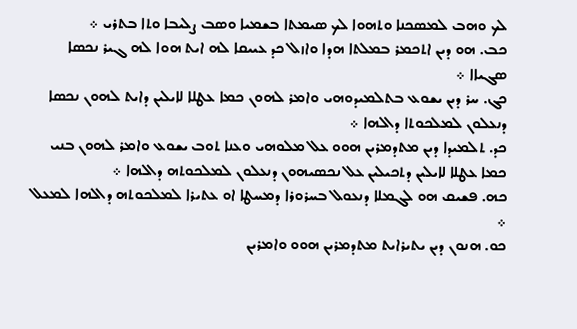ܠܟ ܘܗܒ ܠܡܤܟܢܐ ܘܬܗܘܐ ܠܟ ܤܝܡܬܐ ܒܫܡܝܐ ܘܤܒ ܨܠܝܒܐ ܘܬܐ ܒܬܪܝ ܀
ܟܒ. ܗܘ ܕܝܢ ܐܬܟܡܪ ܒܡܠܬܐ ܗܕܐ ܘܐܙܠ ܟܕ ܥܝܝܩܐ ܠܗ ܐܝܬ ܗܘܐ ܠܗ ܓܝܪ ܢܟܤܐ ܤܓܝܐܐ ܀
ܟܓ. ܚܪ ܕܝܢ ܝܫܘܥ ܒܬܠܡܝܕܘܗܝ ܘܐܡܪ ܠܗܘܢ ܟܡܐ ܥܛܠܐ ܠܐܝܠܝܢ ܕܐܝܬ ܠܗܘܢ ܢܟܤܐ ܕܢܥܠܘܢ ܠܡܠܟܘܬܐ ܕܐܠܗܐ ܀
ܟܕ. ܬܠܡܝܕܐ ܕܝܢ ܡܬܕܡܪܝܢ ܗܘܘ ܥܠ ܡܠܘܗܝ ܘܥܢܐ ܬܘܒ ܝܫܘܥ ܘܐܡܪ ܠܗܘܢ ܒܢܝ ܟܡܐ ܥܛܠܐ ܠܐܝܠܝܢ ܕܬܟܝܠܝܢ ܥܠ ܢܟܤܝܗܘܢ ܕܢܥܠܘܢ ܠܡܠܟܘܬܗ ܕܐܠܗܐ ܀
ܟܗ. ܦܫܝܩ ܗܘ ܠܓܡܠܐ ܕܢܥܘܠ ܒܚܪܘܪܐ ܕܡܚܛܐ ܐܘ ܥܬܝܪܐ ܠܡܠܟܘܬܗ ܕܐܠܗܐ ܠܡܥܠ ܀
ܟܘ. ܗܢܘܢ ܕܝܢ ܝܬܝܪܐܝܬ ܡܬܕܡܪܝܢ ܗܘܘ ܘܐܡܪܝܢ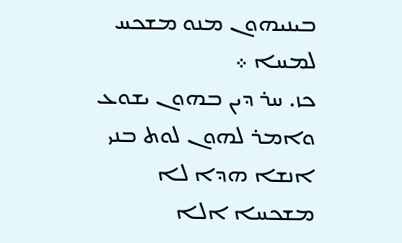ܒܝܢܝܗܘܢ ܡܢܘ ܡܫܟܚ ܠܡܚܐ ܀
ܟܙ. ܚܪ ܕܝܢ ܒܗܘܢ ܝܫܘܥ ܘܐܡܪ ܠܗܘܢ ܠܘܬ ܒܢܝ ܐܢܫܐ ܗܕܐ ܠܐ ܡܫܟܚܐ ܐܠܐ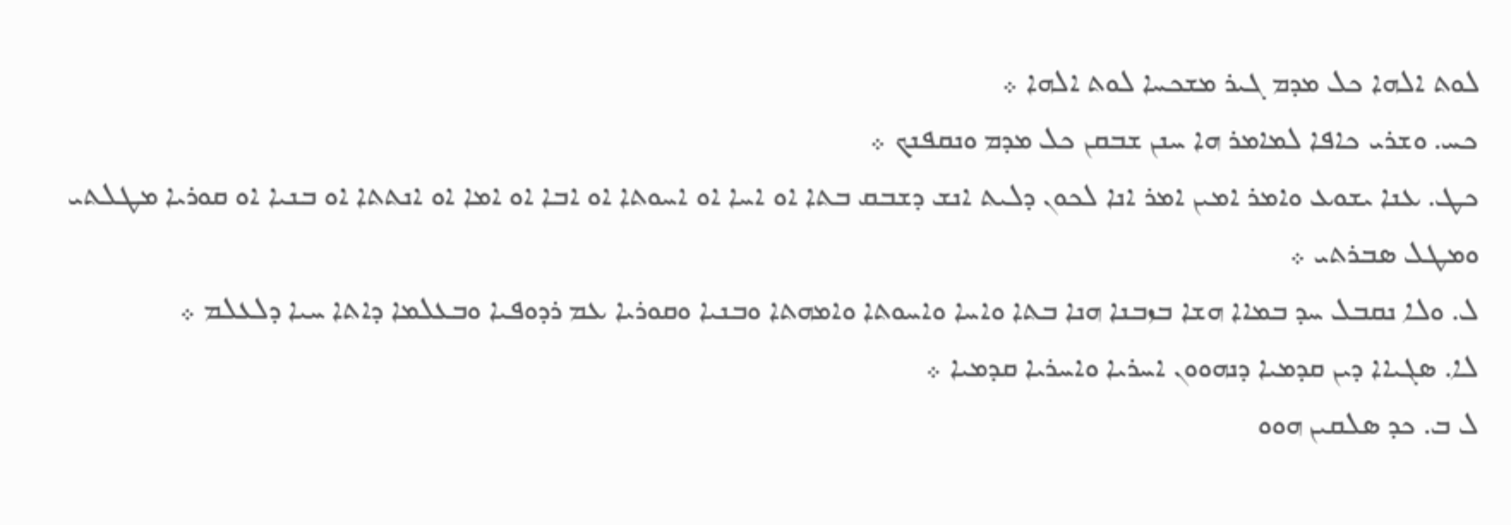ܠܘܬ ܐܠܗܐ ܟܠ ܡܕܡ ܓܝܪ ܡܫܟܚܐ ܠܘܬ ܐܠܗܐ ܀
ܟܚ. ܘܫܪܝ ܟܐܦܐ ܠܡܐܡܪ ܗܐ ܚܢܢ ܫܒܩܢ ܟܠ ܡܕܡ ܘܢܩܦܢܟ ܀
ܟܛ. ܥܢܐ ܝܫܘܥ ܘܐܡܪ ܐܡܝܢ ܐܡܪ ܐܢܐ ܠܟܘܢ ܕܠܝܬ ܐܢܫ ܕܫܒܩ ܒܬܐ ܐܘ ܐܚܐ ܐܘ ܐܚܘܬܐ ܐܘ ܐܒܐ ܐܘ ܐܡܐ ܐܘ ܐܢܬܬܐ ܐܘ ܒܢܝܐ ܐܘ ܩܘܪܝܐ ܡܛܠܬܝ ܘܡܛܠ ܤܒܪܬܝ ܀
ܠ. ܘܠܐ ܢܩܒܠ ܚܕ ܒܡܐܐ ܗܫܐ ܒܙܒܢܐ ܗܢܐ ܒܬܐ ܘܐܚܐ ܘܐܚܘܬܐ ܘܐܡܗܬܐ ܘܒܢܝܐ ܘܩܘܪܝܐ ܥܡ ܪܕܘܦܝܐ ܘܒܥܠܡܐ ܕܐܬܐ ܚܝܐ ܕܠܥܠܡ ܀
ܠܐ. ܤܓܝܐܐ ܕܝܢ ܩܕܡܝܐ ܕܢܗܘܘܢ ܐܚܪܝܐ ܘܐܚܪܝܐ ܩܕܡܝܐ ܀
ܠ ܒ. ܟܕ ܤܠܩܝܢ ܗܘܘ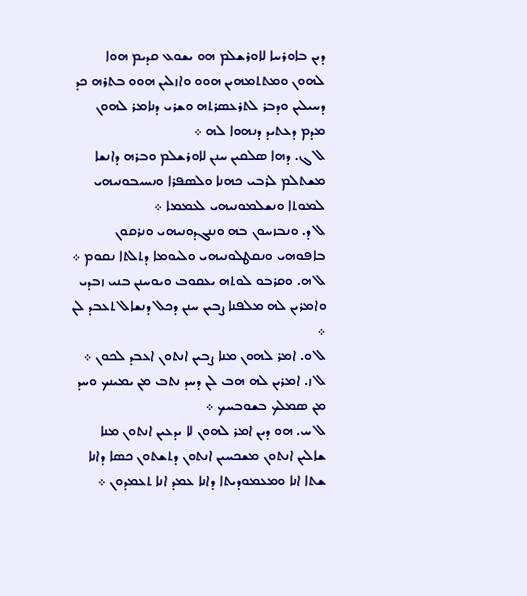ܕܝܢ ܒܐܘܪܚܐ ܠܐܘܪܫܠܡ ܗܘ ܝܫܘܥ ܩܕܝܡ ܗܘܐ ܠܗܘܢ ܘܡܬܬܡܗܝܢ ܗܘܘ ܘܐܙܠܝܢ ܗܘܘ ܒܬܪܗ ܟܕ ܕܚܝܠܝܢ ܘܕܒܪ ܠܬܪܥܤܪܬܗ ܘܫܪܝ ܕܢܐܡܪ ܠܗܘܢ ܡܕܡ ܕܥܬܝܕ ܕܢܗܘܐ ܠܗ ܀
ܠ ܓ. ܕܗܐ ܤܠܩܝܢ ܚܢܢ ܠܐܘܪܫܠܡ ܘܒܪܗ ܕܐܢܫܐ ܡܫܬܠܡ ܠܪܒܝ ܟܗܢܐ ܘܠܤܦܪܐ ܘܢܚܝܒܘܢܝܗܝ ܠܡܘܬܐ ܘܢܫܠܡܘܢܝܗܝ ܠܥܡܡܐ ܀
ܠ ܕ. ܘܢܒܙܚܘܢ ܒܗ ܘܢܢܓܕܘܢܝܗܝ ܘܢܪܩܘܢ ܒܐܦܘܗܝ ܘܢܩܛܠܘܢܝܗܝ ܘܠܝܘܡܐ ܕܬܠܬܐ ܢܩܘܡ ܀
ܠ ܗ. ܘܩܪܒܘ ܠܘܬܗ ܝܥܩܘܒ ܘܝܘܚܢܢ ܒܢܝ ܙܒܕܝ ܘܐܡܪܝܢ ܠܗ ܡܠܦܢܐ ܨܒܝܢ ܚܢܢ ܕܟܠ ܕܢܫܐܠ ܬܥܒܕ ܠܢ ܀
ܠ ܘ. ܐܡܪ ܠܗܘܢ ܡܢܐ ܨܒܝܢ ܐܢܬܘܢ ܐܥܒܕ ܠܟܘܢ ܀
ܠ ܙ. ܐܡܪܝܢ ܠܗ ܗܒ ܠܢ ܕܚܕ ܢܬܒ ܡܢ ܝܡܝܢܟ ܘܚܕ ܡܢ ܤܡܠܟ ܒܫܘܒܚܟ ܀
ܠ ܚ. ܗܘ ܕܝܢ ܐܡܪ ܠܗܘܢ ܠܐ ܝܕܥܝܢ ܐܢܬܘܢ ܡܢܐ ܫܐܠܝܢ ܐܢܬܘܢ ܡܫܟܚܝܢ ܐܢܬܘܢ ܕܬܫܬܘܢ ܟܤܐ ܕܐܢܐ ܫܬܐ ܐܢܐ ܘܡܥܡܘܕܝܬܐ ܕܐܢܐ ܥܡܕ ܐܢܐ ܬܥܡܕܘܢ ܀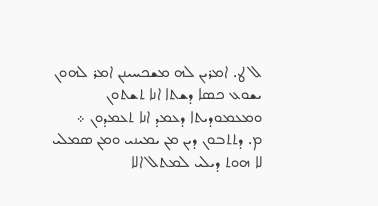ܠ ܛ. ܐܡܪܝܢ ܠܗ ܡܫܟܚܝܢܢ ܐܡܪ ܠܗܘܢ ܝܫܘܥ ܟܤܐ ܕܫܬܐ ܐܢܐ ܬܫܬܘܢ ܘܡܥܡܘܕܝܬܐ ܕܥܡܕ ܐܢܐ ܬܥܡܕܘܢ ܀
ܡ. ܕܬܬܒܘܢ ܕܝܢ ܡܢ ܝܡܝܢܝ ܘܡܢ ܤܡܠܝ ܠܐ ܗܘܬ ܕܝܠܝ ܠܡܬܠ ܐܠܐ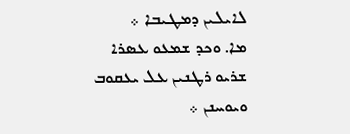ܠܐܝܠܝܢ ܕܡܛܝܒܐ ܀
ܡܐ. ܘܟܕ ܫܡܥܘ ܥܤܪܐ ܫܪܝܘ ܪܛܢܝܢ ܥܠ ܝܥܩܘܒ ܘܝܘܚܢܢ ܀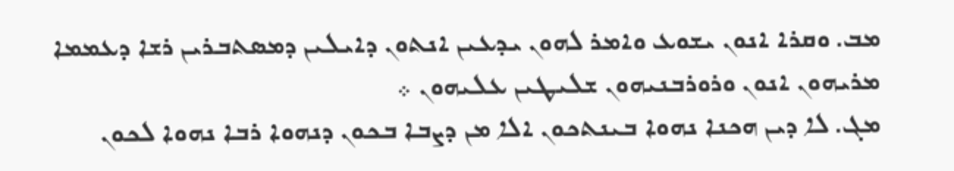ܡܒ. ܘܩܪܐ ܐܢܘܢ ܝܫܘܥ ܘܐܡܪ ܠܗܘܢ ܝܕܥܝܢ ܐܢܬܘܢ ܕܐܝܠܝܢ ܕܡܤܬܒܪܝܢ ܪܫܐ ܕܥܡܡܐ ܡܪܝܗܘܢ ܐܢܘܢ ܘܪܘܪܒܢܝܗܘܢ ܫܠܝܛܝܢ ܥܠܝܗܘܢ ܀
ܡܓ. ܠܐ ܕܝܢ ܗܟܢܐ ܢܗܘܐ ܒܝܢܬܟܘܢ ܐܠܐ ܡܢ ܕܨܒܐ ܒܟܘܢ ܕܢܗܘܐ ܪܒܐ ܢܗܘܐ ܠܟܘܢ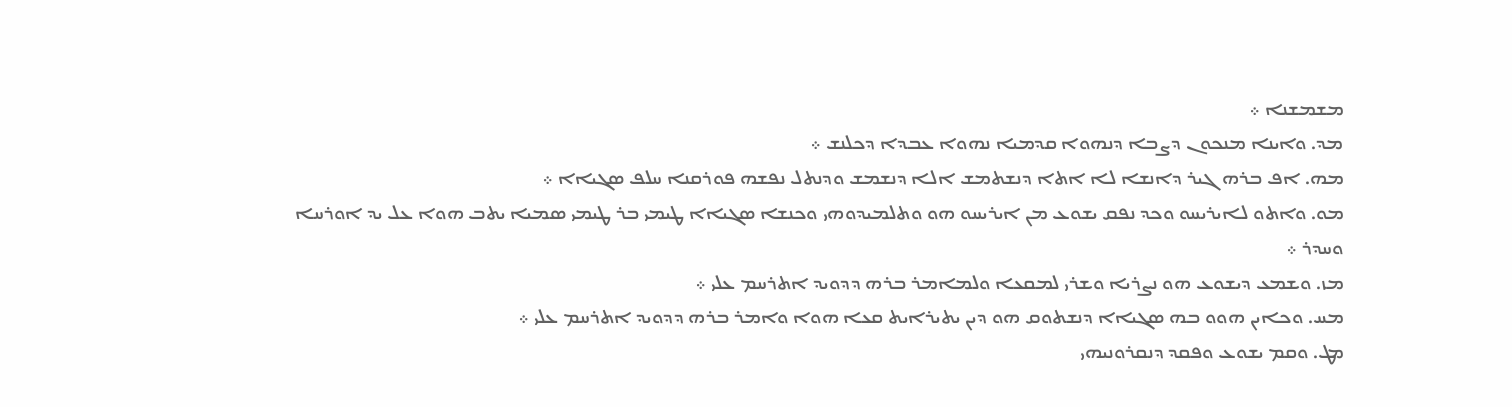ܡܫܡܫܢܐ ܀
ܡܕ. ܘܐܝܢܐ ܡܢܟܘܢ ܕܨܒܐ ܕܢܗܘܐ ܩܕܡܝܐ ܢܗܘܐ ܥܒܕܐ ܕܟܠܢܫ ܀
ܡܗ. ܐܦ ܒܪܗ ܓܝܪ ܕܐܢܫܐ ܠܐ ܐܬܐ ܕܢܫܬܡܫ ܐܠܐ ܕܢܫܡܫ ܘܕܢܬܠ ܢܦܫܗ ܦܘܪܩܢܐ ܚܠܦ ܤܓܝܐܐ ܀
ܡܘ. ܘܐܬܘ ܠܐܝܪܝܚܘ ܘܟܕ ܢܦܩ ܝܫܘܥ ܡܢ ܐܝܪܝܚܘ ܗܘ ܘܬܠܡܝܕܘܗܝ ܘܟܢܫܐ ܤܓܝܐܐ ܛܝܡܝ ܒܪ ܛܝܡܝ ܤܡܝܐ ܝܬܒ ܗܘܐ ܥܠ ܝܕ ܐܘܪܚܐ ܘܚܕܪ ܀
ܡܙ. ܘܫܡܥ ܕܝܫܘܥ ܗܘ ܢܨܪܝܐ ܘܫܪܝ ܠܡܩܥܐ ܘܠܡܐܡܪ ܒܪܗ ܕܕܘܝܕ ܐܬܪܚܡ ܥܠܝ ܀
ܡܚ. ܘܟܐܝܢ ܗܘܘ ܒܗ ܤܓܝܐܐ ܕܢܫܬܘܩ ܗܘ ܕܝܢ ܝܬܝܪܐܝܬ ܩܥܐ ܗܘܐ ܘܐܡܪ ܒܪܗ ܕܕܘܝܕ ܐܬܪܚܡ ܥܠܝ ܀
ܡܛ. ܘܩܡ ܝܫܘܥ ܘܦܩܕ ܕܢܩܪܘܢܝܗܝ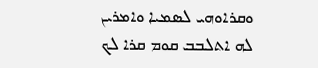ܘܩܪܐܘܗܝ ܠܤܡܝܐ ܘܐܡܪܝܢ ܠܗ ܐܬܠܒܒ ܩܘܡ ܩܪܐ ܠܟ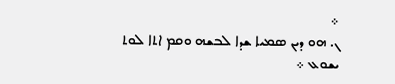܀
ܢ. ܗܘ ܕܝܢ ܤܡܝܐ ܫܕܐ ܠܒܫܗ ܘܩܡ ܐܬܐ ܠܘܬ ܝܫܘܥ ܀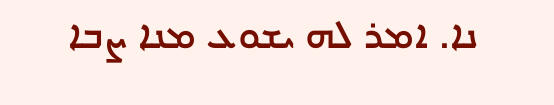ܢܐ. ܐܡܪ ܠܗ ܝܫܘܥ ܡܢܐ ܨܒܐ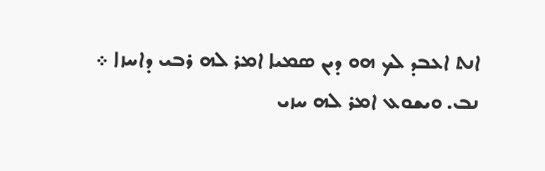ܐܢܬ ܐܥܒܕ ܠܟ ܗܘ ܕܝܢ ܤܡܝܐ ܐܡܪ ܠܗ ܪܒܝ ܕܐܚܙܐ ܀
ܢܒ. ܘܝܫܘܥ ܐܡܪ ܠܗ ܚܙܝ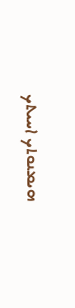ܗܝܡܢܘܬܟ ܐܚܝܬܟ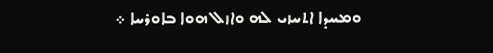ܘܡܚܕܐ ܐܬܚܙܝ ܠܗ ܘܐܙܠ ܗܘܐ ܒܐܘܪܚܐ ܀